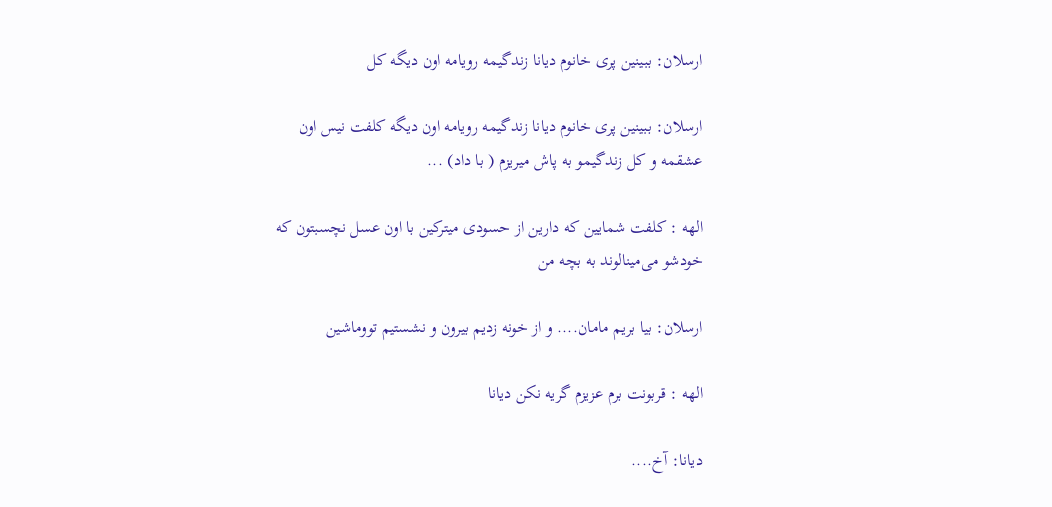ارسلان: ببینین پری خانوم دیانا زندگیمه رویامه اون دیگه کل

ارسلان: ببینین پری خانوم دیانا زندگیمه رویامه اون دیگه کلفت نیس اون عشقمه و کل زندگیمو به پاش میریزم ( با داد) ...

الهه : کلفت شمایین که دارین از حسودی میترکین با اون عسل نچسبتون که خودشو می‌مینالوند به بچه من

ارسلان: بیا بریم مامان.... و از خونه زدیم بیرون و نشستیم تووماشین

الهه : قربونت برم عزیزم گریه نکن دیانا

دیانا: آخ....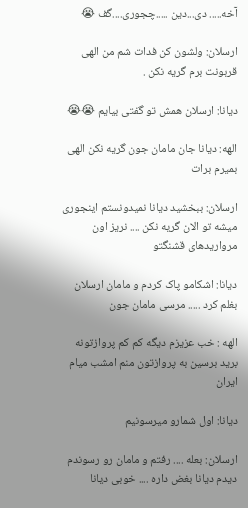آخه..... دی...دین .....چجوری....گف 😭

ارسلان: ولشون کن فدات شم من الهی قربونت برم گریه نکن .

دیانا: ارسلان همش تو گفتی بیایم 😭😭

الهه: دیانا جان مامان جون گریه نکن الهی بمیرم برات

ارسلان: ببخشید دیانا نمیدونستم اینجوری میشه تو الان گریه نکن .... نریز اون مرواریدهای قشنگتو

دیانا: اشکامو پاک کردم و مامان ارسلان بغلم کرد ..... مرسی مامان جون

الهه : خب عزیزم دیگه کم کم پروازتونه برید برسین به پروازتون منم امشب میام ایران

دیانا: اول شمارو میرسونیم

ارسلان: بعله .... رفتم و مامان رو رسوندم دیدم دیانا بغض داره .... خوبی دیانا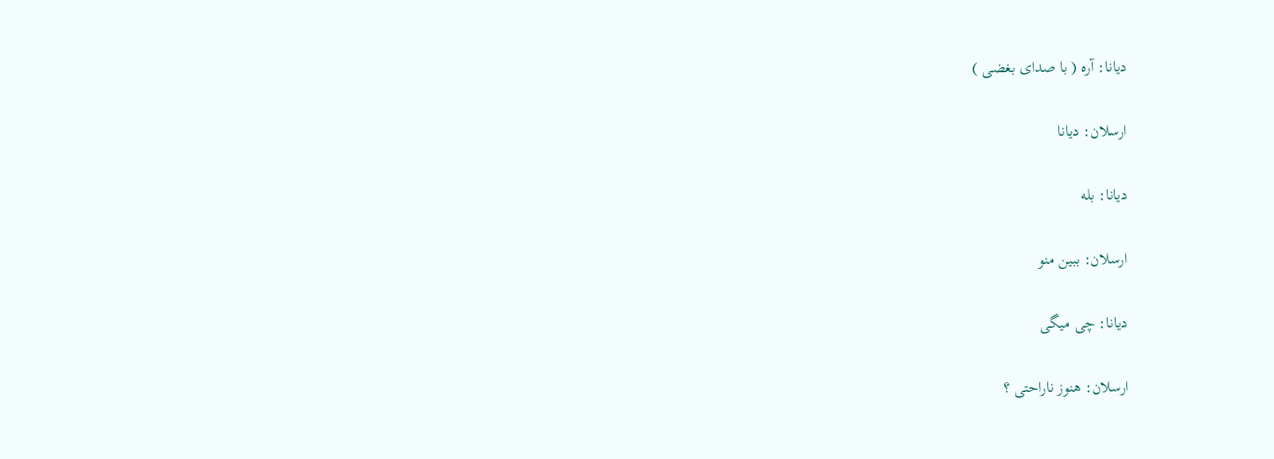دیانا: آره ( با صدای بغضی )

ارسلان: دیانا

دیانا: بله

ارسلان: ببین منو

دیانا: چی میگی

ارسلان: هنوز ناراحتی ؟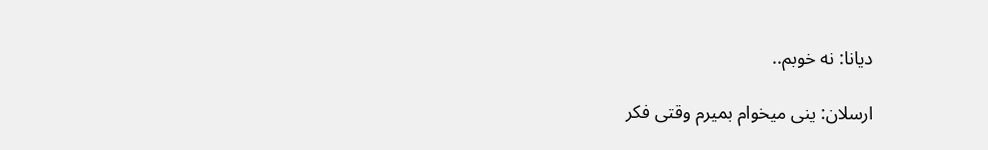دیانا: نه خوبم..

ارسلان: ینی میخوام بمیرم وقتی فکر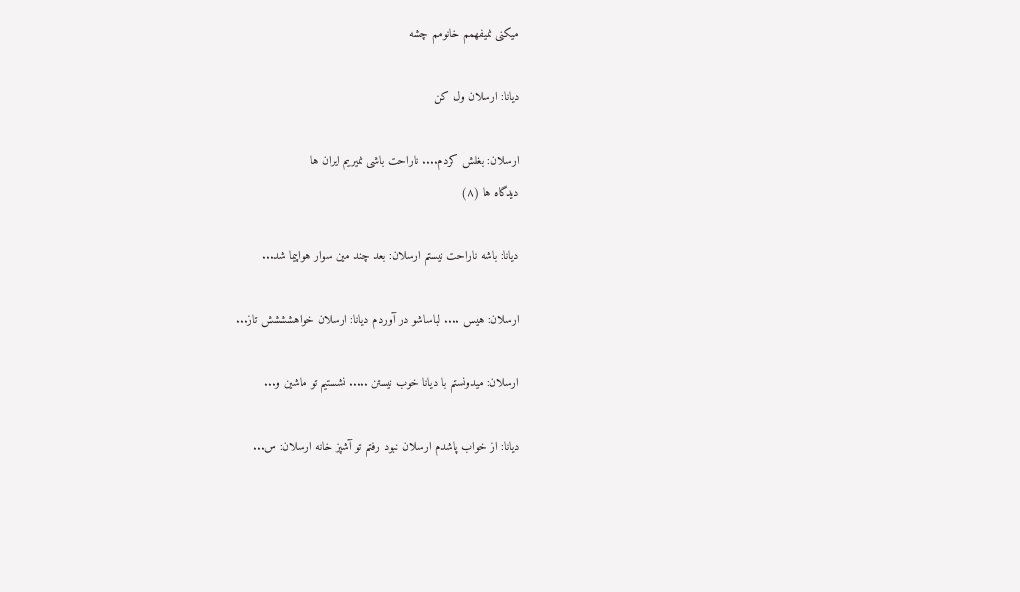میکنی نمیفهمم خانومم چشه

دیانا: ارسلان ول کن

ارسلان: بغلش کردم.... ناراحت باشی نمیریم ایران ها
دیدگاه ها (۸)

دیانا: باشه ناراحت نیستم ارسلان: بعد چند مین سوار هواپیما شد...

ارسلان: هیس .... لباساشو در آوردم دیانا: ارسلان خواهشششش تاز...

ارسلان: میدونستم با دیانا خوب نیستن ..... نشستیم تو ماشین و...

دیانا: از خواب پاشدم ارسلان نبود رفتم تو آشپز خانه ارسلان: س...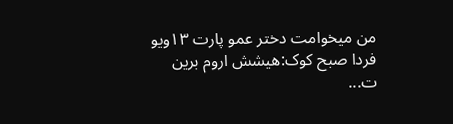من میخوامت دختر عمو پارت ۱۳ویو فردا صبح کوک:هیشش اروم برین ت...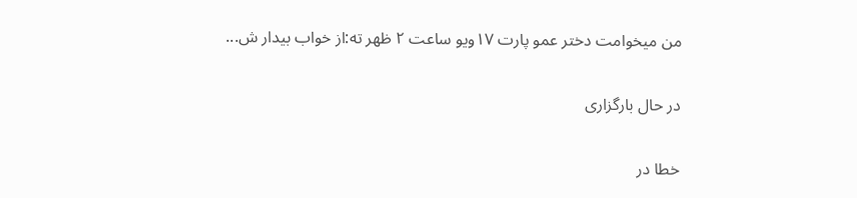من میخوامت دختر عمو پارت ۱۷ویو ساعت ۲ ظهر ته:از خواب بیدار ش...

در حال بارگزاری

خطا در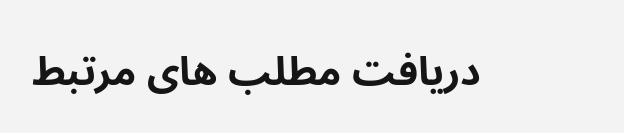دریافت مطلب های مرتبط